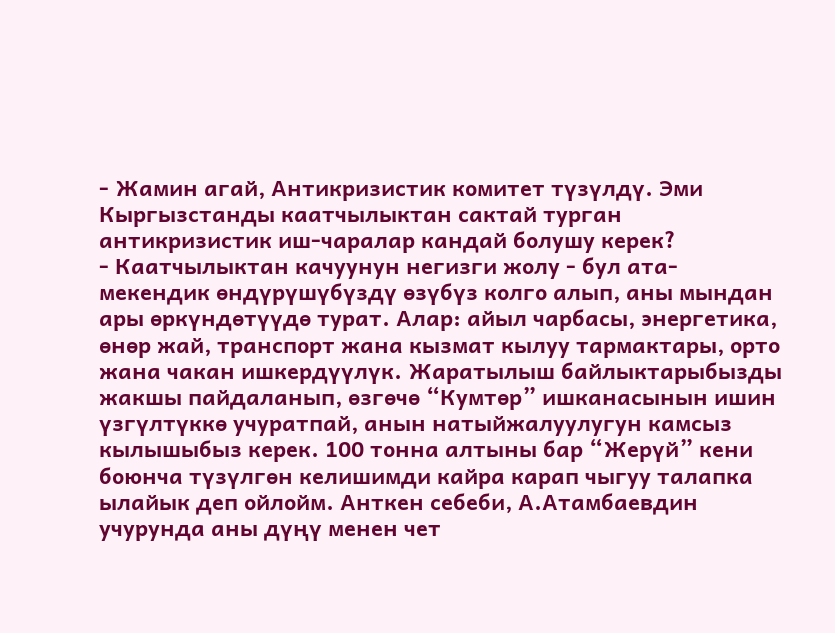- Жамин агай, Антикризистик комитет түзүлдү. Эми Кыргызстанды каатчылыктан сактай турган антикризистик иш-чаралар кандай болушу керек?
- Каатчылыктан качуунун негизги жолу - бул ата-мекендик өндүрүшүбүздү өзүбүз колго алып, аны мындан ары өркүндөтүүдө турат. Алар: айыл чарбасы, энергетика, өнөр жай, транспорт жана кызмат кылуу тармактары, орто жана чакан ишкердүүлүк. Жаратылыш байлыктарыбызды жакшы пайдаланып, өзгөчө “Кумтөр” ишканасынын ишин үзгүлтүккө учуратпай, анын натыйжалуулугун камсыз кылышыбыз керек. 100 тонна алтыны бар “Жерүй” кени боюнча түзүлгөн келишимди кайра карап чыгуу талапка ылайык деп ойлойм. Анткен себеби, А.Атамбаевдин учурунда аны дүңү менен чет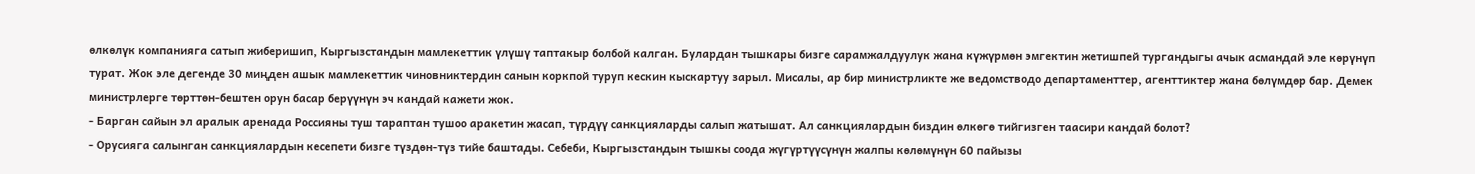өлкөлүк компанияга сатып жиберишип, Кыргызстандын мамлекеттик үлүшү таптакыр болбой калган. Булардан тышкары бизге сарамжалдуулук жана күжүрмөн эмгектин жетишпей тургандыгы ачык асмандай эле көрүнүп турат. Жок эле дегенде 30 миңден ашык мамлекеттик чиновниктердин санын коркпой туруп кескин кыскартуу зарыл. Мисалы, ар бир министрликте же ведомстводо департаменттер, агенттиктер жана бөлүмдөр бар. Демек министрлерге төрттөн-бештен орун басар берүүнүн эч кандай кажети жок.
- Барган сайын эл аралык аренада Россияны туш тараптан тушоо аракетин жасап, түрдүү санкцияларды салып жатышат. Ал санкциялардын биздин өлкөгө тийгизген таасири кандай болот?
- Орусияга салынган санкциялардын кесепети бизге түздөн-түз тийе баштады. Себеби, Кыргызстандын тышкы соода жүгүртүүсүнүн жалпы көлөмүнүн 60 пайызы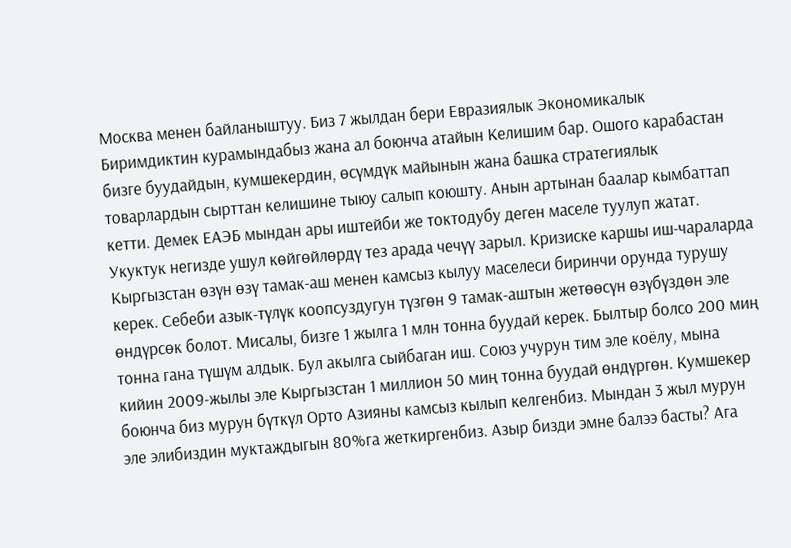Москва менен байланыштуу. Биз 7 жылдан бери Евразиялык Экономикалык Биримдиктин курамындабыз жана ал боюнча атайын Келишим бар. Ошого карабастан бизге буудайдын, кумшекердин, өсүмдүк майынын жана башка стратегиялык товарлардын сырттан келишине тыюу салып коюшту. Анын артынан баалар кымбаттап кетти. Демек ЕАЭБ мындан ары иштейби же токтодубу деген маселе туулуп жатат. Укуктук негизде ушул көйгөйлөрдү тез арада чечүү зарыл. Кризиске каршы иш-чараларда Кыргызстан өзүн өзү тамак-аш менен камсыз кылуу маселеси биринчи орунда турушу керек. Себеби азык-түлүк коопсуздугун түзгөн 9 тамак-аштын жетөөсүн өзүбүздөн эле өндүрсөк болот. Мисалы, бизге 1 жылга 1 млн тонна буудай керек. Былтыр болсо 200 миң тонна гана түшүм алдык. Бул акылга сыйбаган иш. Союз учурун тим эле коёлу, мына кийин 2009-жылы эле Кыргызстан 1 миллион 50 миң тонна буудай өндүргөн. Кумшекер боюнча биз мурун бүткүл Орто Азияны камсыз кылып келгенбиз. Мындан 3 жыл мурун эле элибиздин муктаждыгын 80%га жеткиргенбиз. Азыр бизди эмне балээ басты? Ага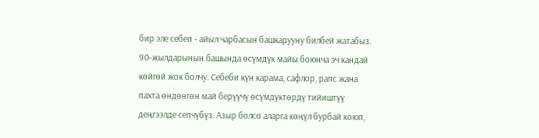бир эле себеп - айыл чарбасын башкарууну билбей жатабыз. 90-жылдарынын башында өсүмдүк майы боюнча эч кандай көйгөй жок болчу. Себеби күн карама, сафлор, рапс жана пахта өндөнгөн май берүүчү өсүмдүктөрдү тийиштүү деңгээлде сепчүбүз. Азыр болсо аларга көңүл бурбай коюп,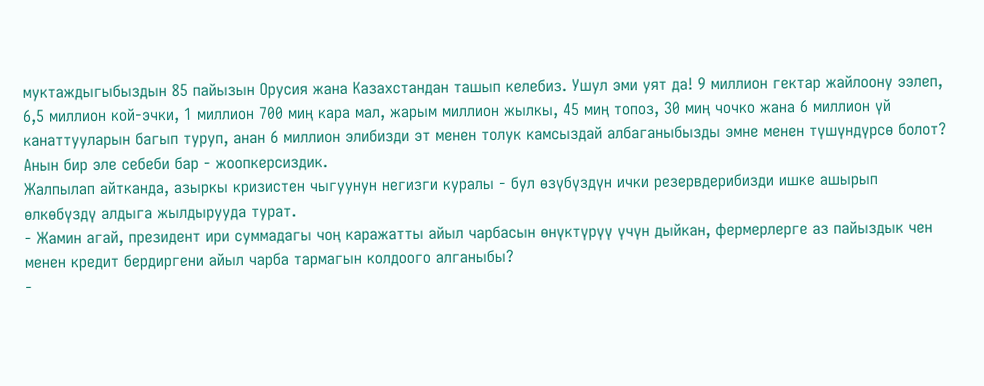муктаждыгыбыздын 85 пайызын Орусия жана Казахстандан ташып келебиз. Ушул эми уят да! 9 миллион гектар жайлоону ээлеп, 6,5 миллион кой-эчки, 1 миллион 700 миң кара мал, жарым миллион жылкы, 45 миң топоз, 30 миң чочко жана 6 миллион үй канаттууларын багып туруп, анан 6 миллион элибизди эт менен толук камсыздай албаганыбызды эмне менен түшүндүрсө болот? Анын бир эле себеби бар - жоопкерсиздик.
Жалпылап айтканда, азыркы кризистен чыгуунун негизги куралы - бул өзүбүздүн ички резервдерибизди ишке ашырып өлкөбүздү алдыга жылдырууда турат.
- Жамин агай, президент ири суммадагы чоң каражатты айыл чарбасын өнүктүрүү үчүн дыйкан, фермерлерге аз пайыздык чен менен кредит бердиргени айыл чарба тармагын колдоого алганыбы?
-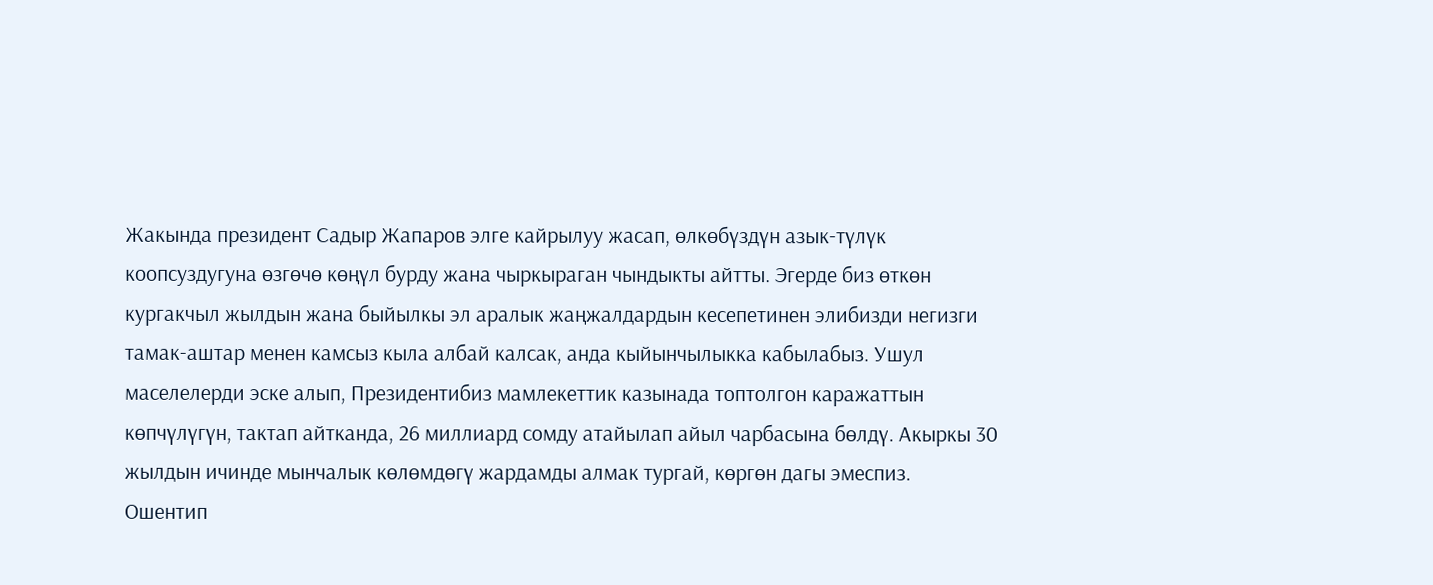Жакында президент Садыр Жапаров элге кайрылуу жасап, өлкөбүздүн азык-түлүк коопсуздугуна өзгөчө көңүл бурду жана чыркыраган чындыкты айтты. Эгерде биз өткөн кургакчыл жылдын жана быйылкы эл аралык жаңжалдардын кесепетинен элибизди негизги тамак-аштар менен камсыз кыла албай калсак, анда кыйынчылыкка кабылабыз. Ушул маселелерди эске алып, Президентибиз мамлекеттик казынада топтолгон каражаттын көпчүлүгүн, тактап айтканда, 26 миллиард сомду атайылап айыл чарбасына бөлдү. Акыркы 30 жылдын ичинде мынчалык көлөмдөгү жардамды алмак тургай, көргөн дагы эмеспиз.
Ошентип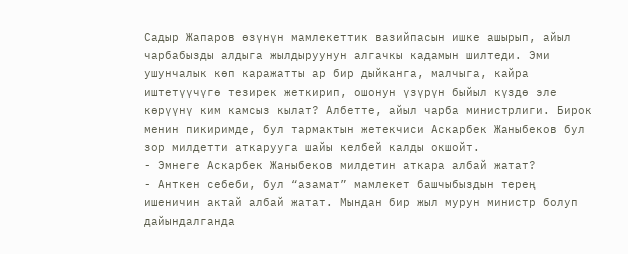Садыр Жапаров өзүнүн мамлекеттик вазийпасын ишке ашырып, айыл чарбабызды алдыга жылдыруунун алгачкы кадамын шилтеди. Эми ушунчалык көп каражатты ар бир дыйканга, малчыга, кайра иштетүүчүгө тезирек жеткирип, ошонун үзүрүн быйыл күздө эле көрүүнү ким камсыз кылат? Албетте, айыл чарба министрлиги. Бирок менин пикиримде, бул тармактын жетекчиси Аскарбек Жаныбеков бул зор милдетти аткарууга шайы келбей калды окшойт.
- Эмнеге Аскарбек Жаныбеков милдетин аткара албай жатат?
- Анткен себеби, бул “азамат” мамлекет башчыбыздын терең ишеничин актай албай жатат. Мындан бир жыл мурун министр болуп дайындалганда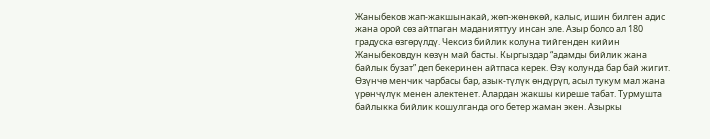Жаныбеков жап-жакшынакай, жөп-жөнөкөй, калыс, ишин билген адис жана орой сөз айтпаган маданияттуу инсан эле. Азыр болсо ал 180 градуска өзгөрүлдү. Чексиз бийлик колуна тийгенден кийин Жаныбековдун көзүн май басты. Кыргыздар “адамды бийлик жана байлык бузат” деп бекеринен айтпаса керек. Өзү колунда бар бай жигит. Өзүнчө менчик чарбасы бар, азык-түлүк өндүрүп, асыл тукум мал жана үрөнчүлүк менен алектенет. Алардан жакшы киреше табат. Турмушта байлыкка бийлик кошулганда ого бетер жаман экен. Азыркы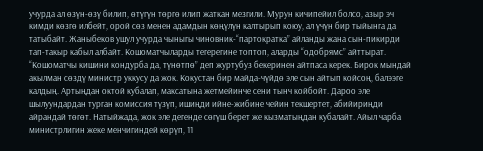учурда ал өзүн-өзү билип, өтүгүн төргө илип жаткан мезгили. Мурун кичипейил болсо, азыр эч кимди көзгө илбейт, орой сөз менен адамдын көңүлүн калтырып коюу, ал үчүн бир тыйынга да татыбайт. Жаныбеков ушул учурда чыныгы чиновник-“партократка” айланды жана сын-пикирди тап-такыр кабыл албайт. Кошоматчыларды тегерегине топтоп, аларды “одобрямс” айттырат. “Кошоматчы кишини кондурба да, түнөтпө” деп журтубуз бекеринен айтпаса керек. Бирок мындай акылман сөздү министр уккусу да жок. Кокустан бир майда-чүйдө эле сын айтып койсоң, балээге калдың. Артыңдан октой кубалап, максатына жетмейинче сени тынч койбойт. Дароо эле шылуундардан турган комиссия түзүп, ишиңди ийне-жибине чейин текшертет, абийириңди айрандай төгөт. Натыйжада, жок эле дегенде сөгүш берет же кызматыңдан кубалайт. Айыл чарба министрлигин жеке менчигиндей көрүп, 11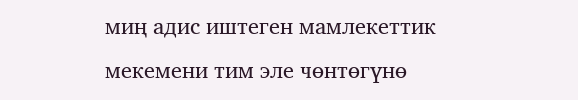миң адис иштеген мамлекеттик мекемени тим эле чөнтөгүнө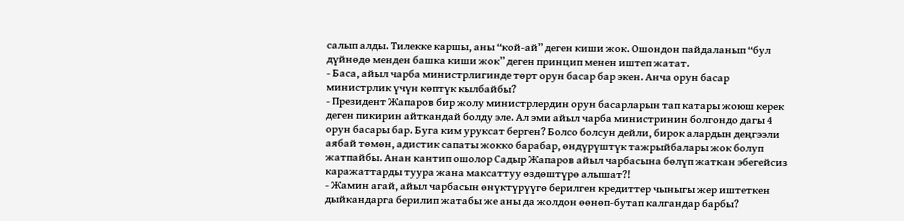салып алды. Тилекке каршы, аны “кой-ай” деген киши жок. Ошондон пайдаланып “бул дүйнөдө менден башка киши жок” деген принцип менен иштеп жатат.
- Баса, айыл чарба министрлигинде төрт орун басар бар экен. Анча орун басар министрлик үчүн көптүк кылбайбы?
- Президент Жапаров бир жолу министрлердин орун басарларын тап катары жоюш керек деген пикирин айткандай болду эле. Ал эми айыл чарба министринин болгондо дагы 4 орун басары бар. Буга ким уруксат берген? Болсо болсун дейли, бирок алардын деңгээли аябай төмөн, адистик сапаты жокко барабар, өндүрүштүк тажрыйбалары жок болуп жатпайбы. Анан кантип ошолор Садыр Жапаров айыл чарбасына бөлүп жаткан эбегейсиз каражаттарды туура жана максаттуу өздөштүрө алышат?!
- Жамин агай, айыл чарбасын өнүктүрүүгө берилген кредиттер чыныгы жер иштеткен дыйкандарга берилип жатабы же аны да жолдон өөнөп-бутап калгандар барбы?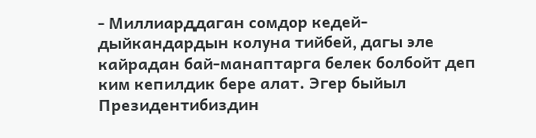- Миллиарддаган сомдор кедей-дыйкандардын колуна тийбей, дагы эле кайрадан бай-манаптарга белек болбойт деп ким кепилдик бере алат. Эгер быйыл Президентибиздин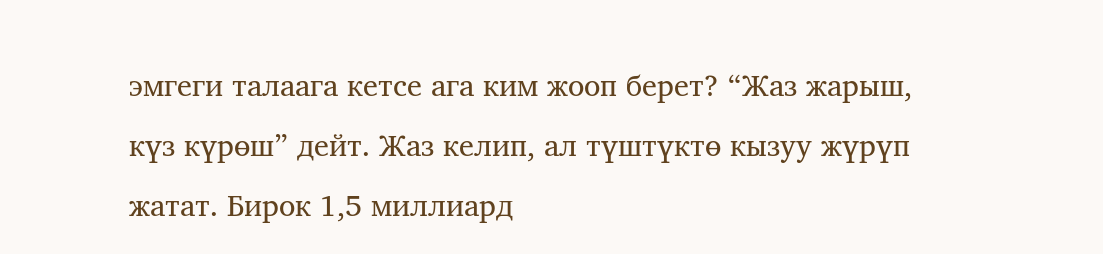эмгеги талаага кетсе ага ким жооп берет? “Жаз жарыш, күз күрөш” дейт. Жаз келип, ал түштүктө кызуу жүрүп жатат. Бирок 1,5 миллиард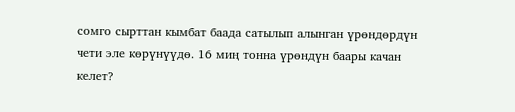сомго сырттан кымбат баада сатылып алынган үрөндөрдүн чети эле көрүнүүдө. 16 миң тонна үрөндүн баары качан келет?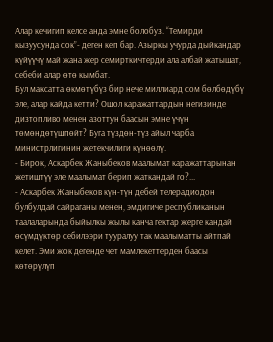Алар кечигип келсе анда эмне болобуз. “Темирди кызуусунда сок”- деген кеп бар. Азыркы учурда дыйкандар күйүүчү май жана жер семирткичтерди ала албай жатышат, себеби алар өтө кымбат.
Бул максатта өкмөтүбүз бир нече миллиард сом бөлбөдүбү эле, алар кайда кетти? Ошол каражаттардын негизинде дизтопливо менен азоттун баасын эмне үчүн төмөндөтүшпөйт? Буга түздөн-түз айыл чарба министрлигинин жетекчилиги күнөөлү.
- Бирок, Аскарбек Жаныбеков маалымат каражаттарынан жетиштүү эле маалымат берип жаткандай го?...
- Аскарбек Жаныбеков күн-түн дебей телерадиодон булбулдай сайраганы менен, эмдигиче республиканын таалаларында быйылкы жылы канча гектар жерге кандай өсүмдүктөр себилээри тууралуу так маалыматты айтпай келет. Эми жок дегенде чет мамлекеттерден баасы көтөрүлүп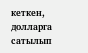кеткен, долларга сатылып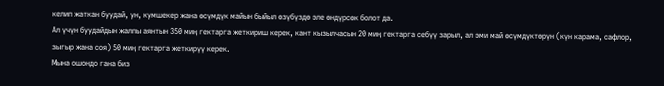келип жаткан буудай, ун, кумшекер жана өсүмдүк майын быйыл өзүбүздө эле өндүрсөк болот да.
Ал үчүн буудайдын жалпы аянтын 350 миң гектарга жеткириш керек, кант кызылчасын 20 миң гектарга себүү зарыл, ал эми май өсүмдүктөрүн (күн карама, сафлор, зыгыр жана соя) 50 миң гектарга жеткирүү керек.
Мына ошондо гана биз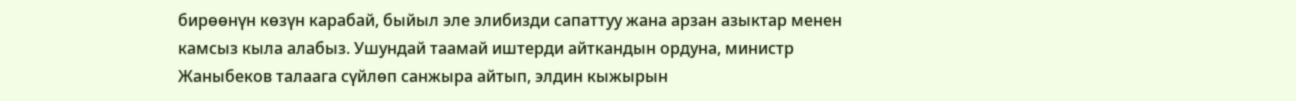бирөөнүн көзүн карабай, быйыл эле элибизди сапаттуу жана арзан азыктар менен камсыз кыла алабыз. Ушундай таамай иштерди айткандын ордуна, министр Жаныбеков талаага сүйлөп санжыра айтып, элдин кыжырын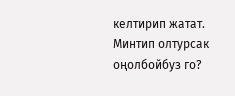келтирип жатат. Минтип олтурсак оңолбойбуз го?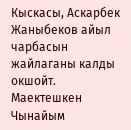Кыскасы, Аскарбек Жаныбеков айыл чарбасын жайлаганы калды окшойт.
Маектешкен Чынайым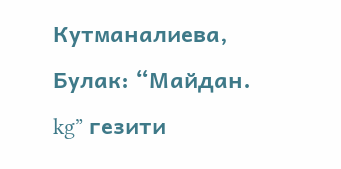Кутманалиева, Булак: “Майдан. kg” гезити